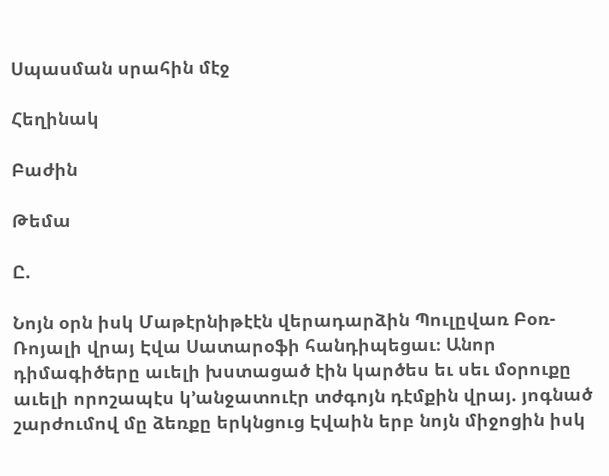Սպասման սրահին մէջ

Հեղինակ

Բաժին

Թեմա

Ը.

Նոյն օրն իսկ Մաթէրնիթէէն վերադարձին Պուլըվառ Բօռ-Ռոյալի վրայ Էվա Սատարօֆի հանդիպեցաւ։ Անոր դիմագիծերը աւելի խստացած էին կարծես եւ սեւ մօրուքը աւելի որոշապէս կ’անջատուէր տժգոյն դէմքին վրայ. յոգնած շարժումով մը ձեռքը երկնցուց Էվաին երբ նոյն միջոցին իսկ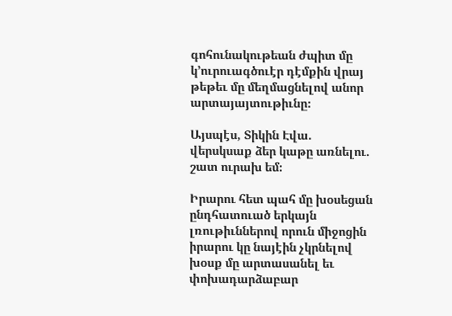գոհունակութեան ժպիտ մը կ’ուրուագծուէր դէմքին վրայ թեթեւ մը մեղմացնելով անոր արտայայտութիւնը։

Այսպէս, Տիկին Էվա. վերսկսաք ձեր կաթը առնելու. շատ ուրախ եմ։

Իրարու հետ պահ մը խօսեցան ընդհատուած երկայն լռութիւններով որուն միջոցին իրարու կը նայէին չկրնելով խօսք մը արտասանել եւ փոխադարձաբար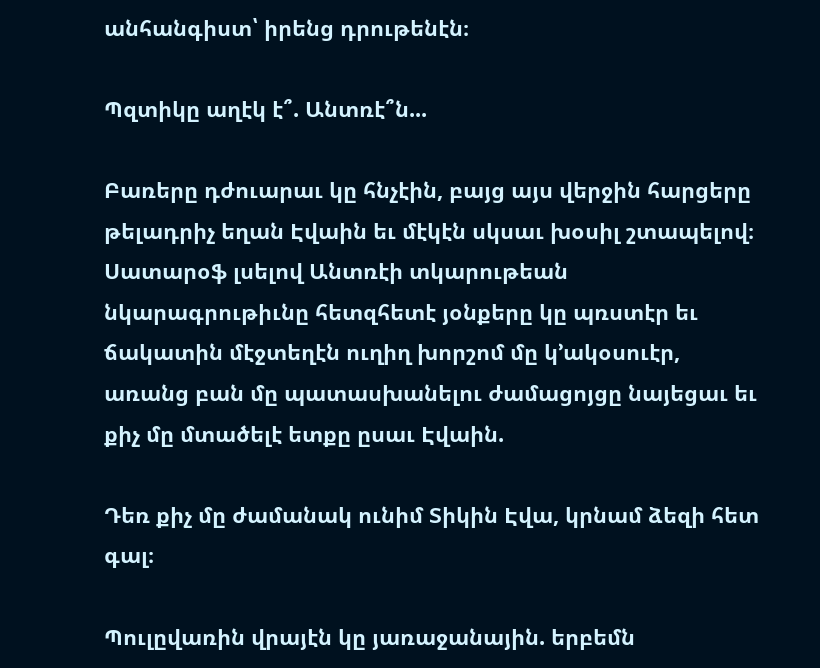անհանգիստ՝ իրենց դրութենէն։

Պզտիկը աղէկ է՞. Անտռէ՞ն...

Բառերը դժուարաւ կը հնչէին, բայց այս վերջին հարցերը թելադրիչ եղան Էվաին եւ մէկէն սկսաւ խօսիլ շտապելով։ Սատարօֆ լսելով Անտռէի տկարութեան նկարագրութիւնը հետզհետէ յօնքերը կը պռստէր եւ ճակատին մէջտեղէն ուղիղ խորշոմ մը կ’ակօսուէր, առանց բան մը պատասխանելու ժամացոյցը նայեցաւ եւ քիչ մը մտածելէ ետքը ըսաւ Էվաին.

Դեռ քիչ մը ժամանակ ունիմ Տիկին Էվա, կրնամ ձեզի հետ գալ։

Պուլըվառին վրայէն կը յառաջանային. երբեմն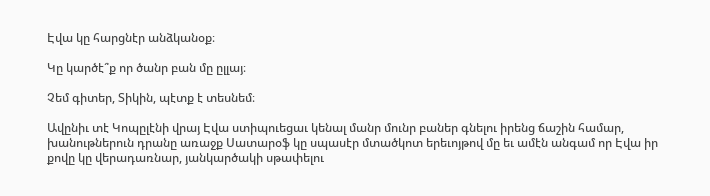Էվա կը հարցնէր անձկանօք։

Կը կարծէ՞ք որ ծանր բան մը ըլլայ։

Չեմ գիտեր, Տիկին, պէտք է տեսնեմ։

Ավընիւ տէ Կոպըլէնի վրայ Էվա ստիպուեցաւ կենալ մանր մունր բաներ գնելու իրենց ճաշին համար, խանութներուն դրանը առաջք Սատարօֆ կը սպասէր մտածկոտ երեւոյթով մը եւ ամէն անգամ որ Էվա իր քովը կը վերադառնար, յանկարծակի սթափելու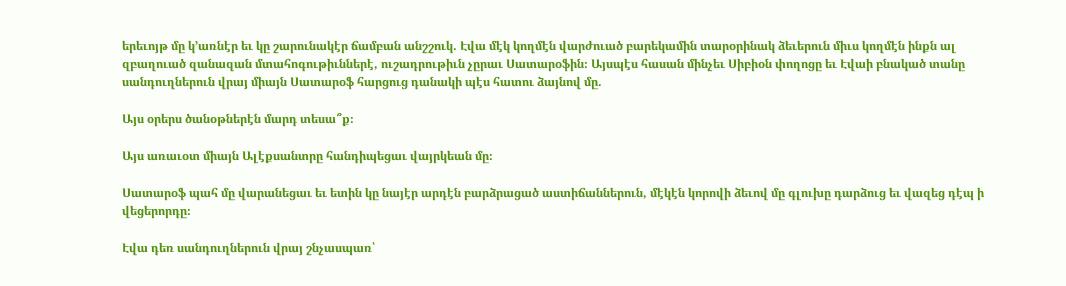երեւոյթ մը կ’առնէր եւ կը շարունակէր ճամբան անշշուկ. Էվա մէկ կողմէն վարժուած բարեկամին տարօրինակ ձեւերուն միւս կողմէն ինքն ալ զբաղուած զանազան մտահոգութիւններէ, ուշադրութիւն չըրաւ Սատարօֆին։ Այսպէս հասան մինչեւ Սիբիօն փողոցը եւ Էվաի բնակած տանը սանդուղներուն վրայ միայն Սատարօֆ հարցուց դանակի պէս հատու ձայնով մը.

Այս օրերս ծանօթներէն մարդ տեսա՞ք։

Այս առաւօտ միայն Ալէքսանտրը հանդիպեցաւ վայրկեան մը։

Սատարօֆ պահ մը վարանեցաւ եւ ետին կը նայէր արդէն բարձրացած աստիճաններուն, մէկէն կորովի ձեւով մը գլուխը դարձուց եւ վազեց դէպ ի վեցերորդը։

Էվա դեռ սանդուղներուն վրայ շնչասպառ՝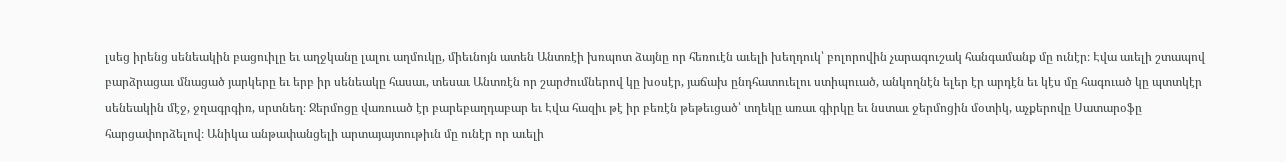լսեց իրենց սենեակին բացուիլը եւ աղջկանը լալու աղմուկը, միեւնոյն ատեն Անտռէի խռպոտ ձայնը որ հեռուէն աւելի խեղդուկ՝ բոլորովին չարագուշակ հանգամանք մը ունէր։ Էվա աւելի շտապով բարձրացաւ մնացած յարկերը եւ երբ իր սենեակը հասաւ, տեսաւ Անտռէն որ շարժումներով կը խօսէր, յաճախ ընդհատուելու ստիպուած, անկողնէն ելեր էր արդէն եւ կէս մը հագուած կը պտտկէր սենեակին մէջ, ջղագրգիռ, սրտնեղ։ Ջերմոցը վառուած էր բարեբաղդաբար եւ Էվա հազիւ թէ իր բեռէն թեթեւցած՝ տղեկը առաւ գիրկը եւ նստաւ ջերմոցին մօտիկ, աչքերովը Սատարօֆը հարցափորձելով։ Անիկա անթափանցելի արտայայտութիւն մը ունէր որ աւելի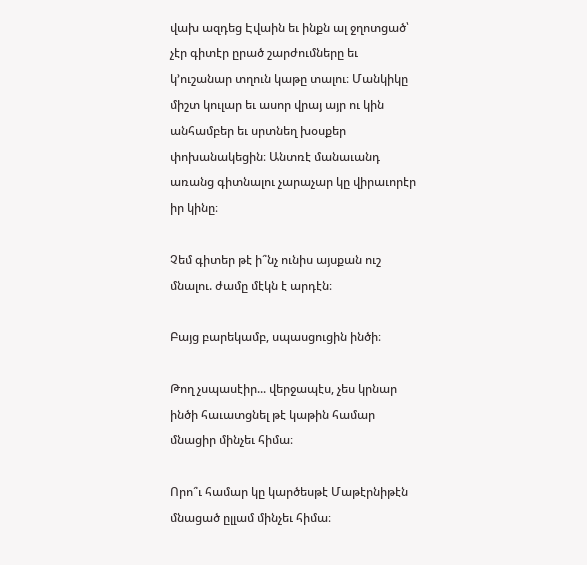վախ ազդեց Էվաին եւ ինքն ալ ջղոտցած՝ չէր գիտէր ըրած շարժումները եւ կ’ուշանար տղուն կաթը տալու։ Մանկիկը միշտ կուլար եւ ասոր վրայ այր ու կին անհամբեր եւ սրտնեղ խօսքեր փոխանակեցին։ Անտռէ մանաւանդ առանց գիտնալու չարաչար կը վիրաւորէր իր կինը։

Չեմ գիտեր թէ ի՞նչ ունիս այսքան ուշ մնալու. ժամը մէկն է արդէն։

Բայց բարեկամբ, սպասցուցին ինծի։

Թող չսպասէիր... վերջապէս, չես կրնար ինծի հաւատցնել թէ կաթին համար մնացիր մինչեւ հիմա։

Որո՞ւ համար կը կարծեսթէ Մաթէրնիթէն մնացած ըլլամ մինչեւ հիմա։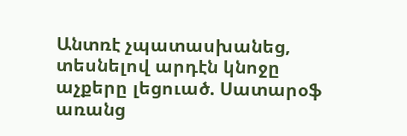Անտռէ չպատասխանեց, տեսնելով արդէն կնոջը աչքերը լեցուած. Սատարօֆ առանց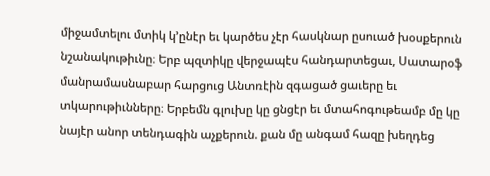միջամտելու մտիկ կ’ընէր եւ կարծես չէր հասկնար ըսուած խօսքերուն նշանակութիւնը։ Երբ պզտիկը վերջապէս հանդարտեցաւ, Սատարօֆ մանրամասնաբար հարցուց Անտռէին զգացած ցաւերը եւ տկարութիւնները։ Երբեմն գլուխը կը ցնցէր եւ մտահոգութեամբ մը կը նայէր անոր տենդագին աչքերուն. քան մը անգամ հազը խեղդեց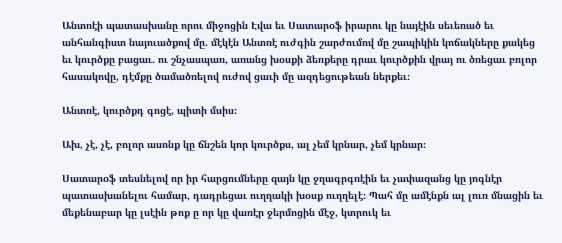Անտռէի պատասխանը որու միջոցին Էվա եւ Սատարօֆ իրարու կը նայէին սեւեռած եւ անհանգիստ նայուածքով մը. մէկէն Անտռէ ուժգին շարժումով մը շապիկին կոճակները քակեց եւ կուրծքը բացաւ. ու շնչասպառ, առանց խօսքի ձեռքերը դրաւ կուրծքին վրայ ու ծռեցաւ բոլոր հասակովը, դէմքը ծամածռելով ուժով ցաւի մը ազդեցութեան ներքեւ։

Անտռէ, կուրծքդ գոցէ, պիտի մսիս։

Ախ, չէ, չէ, բոլոր ասոնք կը ճնշեն կոր կուրծքս, ալ չեմ կրնար, չեմ կրնար։

Սատարօֆ տեսնելով որ իր հարցումները զայն կը ջղագրգռէին եւ չափազանց կը յոգնէր պատասխանելու համար, դադրեցաւ ուղղակի խօսք ուղղելէ։ Պահ մը ամէնքն ալ լուռ մնացին եւ մեքենաբար կը լսէին թոք ը որ կը վառէր ջերմոցին մէջ, կտրուկ եւ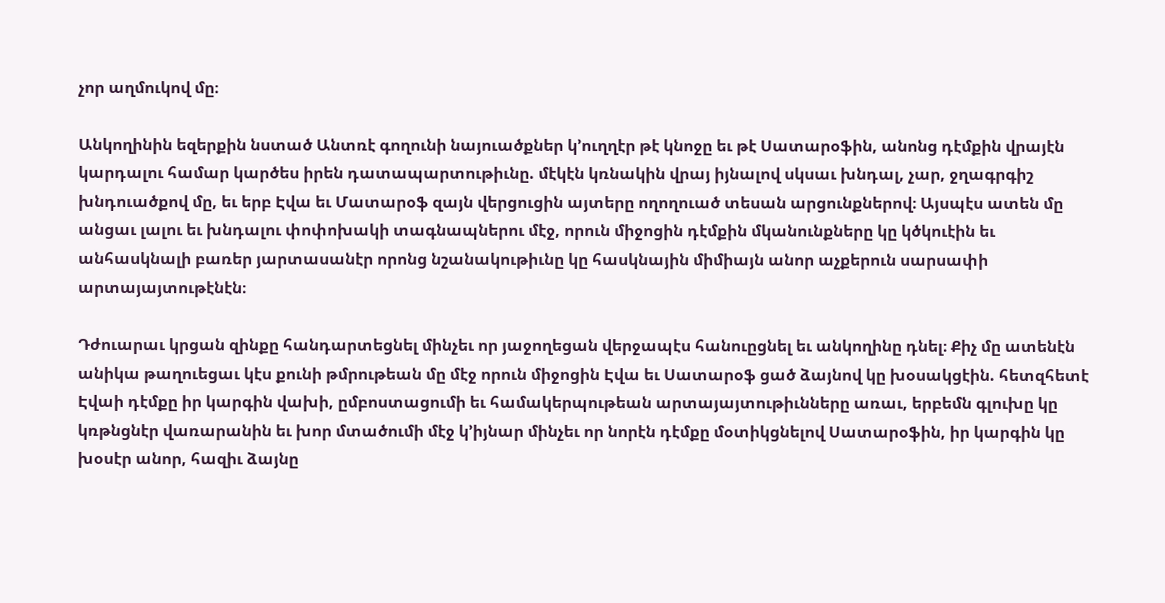չոր աղմուկով մը։

Անկողինին եզերքին նստած Անտռէ գողունի նայուածքներ կ’ուղղէր թէ կնոջը եւ թէ Սատարօֆին, անոնց դէմքին վրայէն կարդալու համար կարծես իրեն դատապարտութիւնը. մէկէն կռնակին վրայ իյնալով սկսաւ խնդալ, չար, ջղագրգիշ խնդուածքով մը, եւ երբ Էվա եւ Մատարօֆ զայն վերցուցին այտերը ողողուած տեսան արցունքներով։ Այսպէս ատեն մը անցաւ լալու եւ խնդալու փոփոխակի տագնապներու մէջ, որուն միջոցին դէմքին մկանունքները կը կծկուէին եւ անհասկնալի բառեր յարտասանէր որոնց նշանակութիւնը կը հասկնային միմիայն անոր աչքերուն սարսափի արտայայտութէնէն։

Դժուարաւ կրցան զինքը հանդարտեցնել մինչեւ որ յաջողեցան վերջապէս հանուըցնել եւ անկողինը դնել։ Քիչ մը ատենէն անիկա թաղուեցաւ կէս քունի թմրութեան մը մէջ որուն միջոցին Էվա եւ Սատարօֆ ցած ձայնով կը խօսակցէին. հետզհետէ Էվաի դէմքը իր կարգին վախի, ըմբոստացումի եւ համակերպութեան արտայայտութիւնները առաւ, երբեմն գլուխը կը կռթնցնէր վառարանին եւ խոր մտածումի մէջ կ’իյնար մինչեւ որ նորէն դէմքը մօտիկցնելով Սատարօֆին, իր կարգին կը խօսէր անոր, հազիւ ձայնը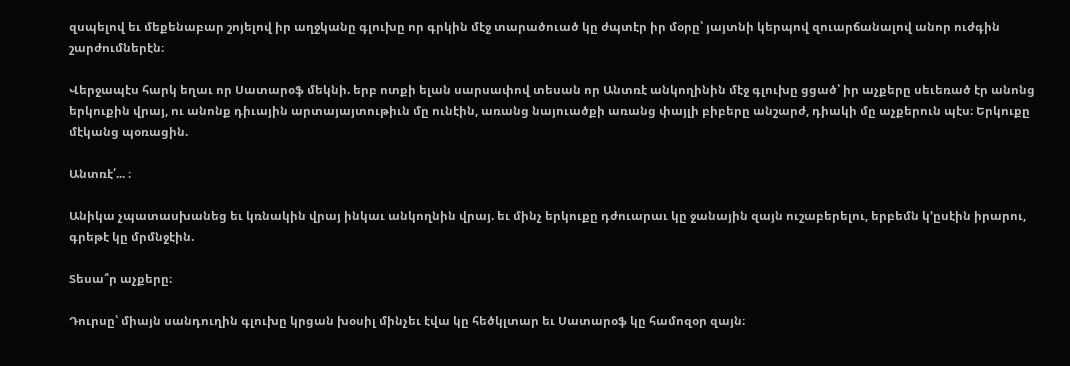զսպելով եւ մեքենաբար շոյելով իր աղջկանը գլուխը որ գրկին մէջ տարածուած կը ժպտէր իր մօրը՝ յայտնի կերպով զուարճանալով անոր ուժգին շարժումներէն։

Վերջապէս հարկ եղաւ որ Սատարօֆ մեկնի. երբ ոտքի ելան սարսափով տեսան որ Անտռէ անկողինին մէջ գլուխը ցցած՝ իր աչքերը սեւեռած էր անոնց երկուքին վրայ, ու անոնք դիւային արտայայտութիւն մը ունէին, առանց նայուածքի առանց փայլի բիբերը անշարժ, դիակի մը աչքերուն պէս։ Երկուքը մէկանց պօռացին.

Անտռէ՛... ։

Անիկա չպատասխանեց եւ կռնակին վրայ ինկաւ անկողնին վրայ. եւ մինչ երկուքը դժուարաւ կը ջանային զայն ուշաբերելու, երբեմն կ’ըսէին իրարու, գրեթէ կը մրմնջէին.

Տեսա՞ր աչքերը։

Դուրսը՝ միայն սանդուղին գլուխը կրցան խօսիլ մինչեւ էվա կը հեծկլտար եւ Սատարօֆ կը համոզօր զայն։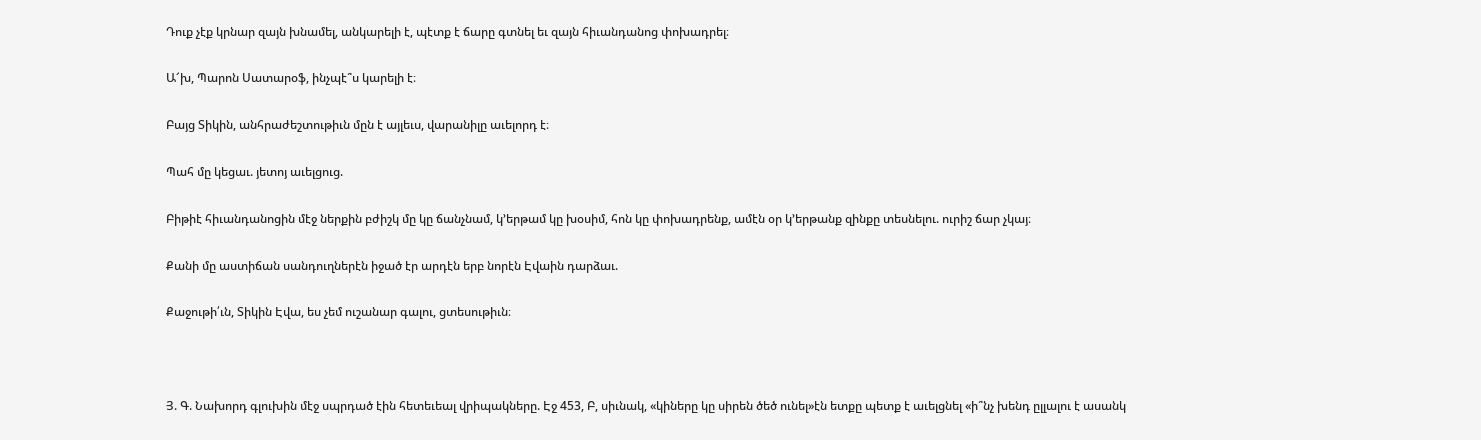Դուք չէք կրնար զայն խնամել, անկարելի է, պէտք է ճարը գտնել եւ զայն հիւանդանոց փոխադրել։

Ա՜խ, Պարոն Սատարօֆ, ինչպէ՞ս կարելի է։

Բայց Տիկին, անհրաժեշտութիւն մըն է այլեւս, վարանիլը աւելորդ է։

Պահ մը կեցաւ. յետոյ աւելցուց.

Բիթիէ հիւանդանոցին մէջ ներքին բժիշկ մը կը ճանչնամ, կ’երթամ կը խօսիմ, հոն կը փոխադրենք, ամէն օր կ’երթանք զինքը տեսնելու. ուրիշ ճար չկայ։

Քանի մը աստիճան սանդուղներէն իջած էր արդէն երբ նորէն Էվաին դարձաւ.

Քաջութի՛ւն, Տիկին Էվա, ես չեմ ուշանար գալու, ցտեսութիւն։



Յ. Գ. Նախորդ գլուխին մէջ սպրդած էին հետեւեալ վրիպակները. Էջ 453, Բ, սիւնակ, «կիները կը սիրեն ծեծ ունել»էն ետքը պետք է աւելցնել «ի՞նչ խենդ ըլլալու է ասանկ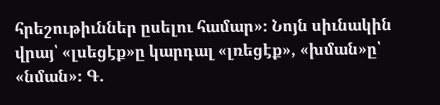հրեշութիւններ ըսելու համար»։ Նոյն սիւնակին վրայ՝ «լսեցէք»ը կարդալ «լռեցէք», «խման»ը՝ «նման»։ Գ.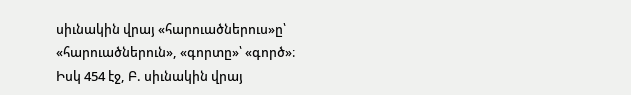սիւնակին վրայ «հարուածներուս»ը՝ «հարուածներուն», «գորտը»՝ «գործ»։ Իսկ 454 էջ, Բ. սիւնակին վրայ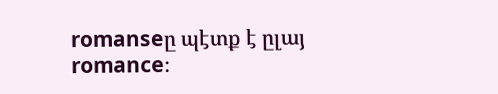romanseը պէտք է ըլայ romance։